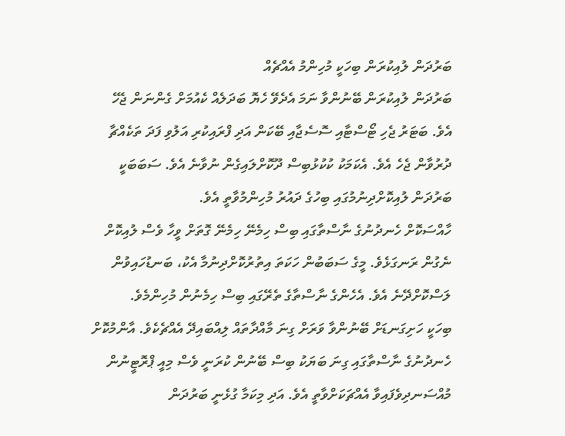ބަރުދަން ލުއިކުރަން ބިހަކީ މުހިންމު އެއްޗެއް
ބަރުދަން ލުއިކުރަން ބޭނުންވާ ނަމަ އެދެވޭ ހެޔޮ ބަދަލެއް ކެއުމަށް ގެންނަން ޖެހޭ އެވެ. ބަޓަރު ޖެހި ޓޯސްޓާއި ސޮސެޖާއި ބޭކަން އަދި ފްރައިކުރި އަލުވި ފަދަ ތަކެއްޗާ ދުރުވާން ޖެހެ އެވެ. އެކަމަކު ކުކުޅުބިސް ދޫކޮށްލައިގެން ނުވާނެ އެވެ. ސަބަބަކީ ބަރުދަން ލުއިކޮށްދިނުމުގައި ބިހުގެ ދައުރު މުހިންމުވާތީ އެވެ.
ހާއްސަކޮށް ހެނދުނުގެ ނާސްތާގައި ބިސް ހިމެނޭ ހިމެނޭ ގޮތަށް ވީހާ ވެސް ލުއިކޮށް ނެގުން ރަނގަޅެވެ. މީގެ ސަބަބުން ހަކަތަ އިތުރުކޮށްދިނުމާ އެކު، ބަނޑުހައިވުން ލަސްކޮށްދޭނެ އެވެ. އެހެންގެ ނާސްތާގެ ތެރޭގައި ބިސް ހިމެނުން މުހިންމެވެ.
ބިހަކީ ހަށިގަނޑަށް ބޭނުންވާ ވަރަށް ގިނަ މާއްދާތައް ލިއްބައިދޭ އެއްޗެކެވެ. އާންމުކޮށް ހެނދުނުގެ ނާސްތާގައި ގިނަ ބަޔަކު ބިސް ބޭނުން ކުރަނީ ވެސް މިއީ ޕްރޮޓީނުން މުއްސަނދިވެފައިވާ އެއްޗަކަށްވާތީ އެވެ. އަދި މިކަމާ ގުޅެނީ ބަރުދަން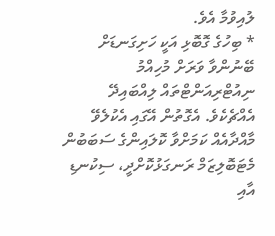ލުއިވުމާ އެވެ.
* ބިހުގެ ގޮބޮޅި އަކީ ހަށިގަނޑަށް ބޭނުންވާ ވަރަށް މުހިއްމު ނިއުޓްރިއަންޓްތައް ލިއްބައިދޭ އެއްޗެކެވެ. އެގޮތުން އޭގައި އެކުލެވޭ މާއްދާއެއް ކަމަށްވާ ކޮލައިންގެ ސަބަބުން މެޓަބޮލިޒަމް ރަނގަޅުކޮށްދީ، ސިކުނޑި އާއި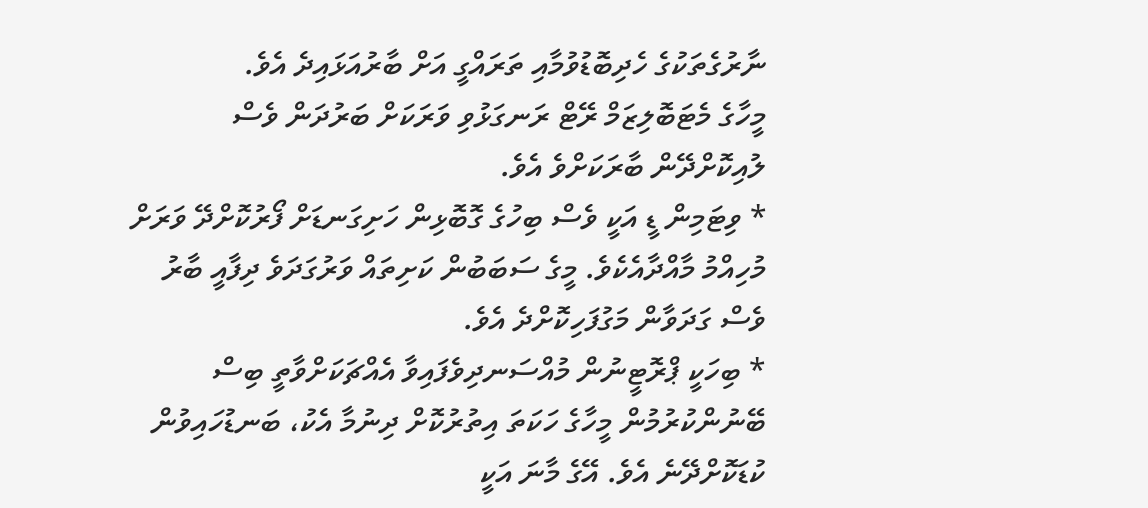ނާރުގެތަކުގެ ހެދިބޮޑުވުމާއި ތަރައްގީ އަށް ބާރުއަޅައިދެ އެވެ.
މީހާގެ މެޓަބޮލިޒަމް ރޭޓް ރަނގަޅުވި ވަރަކަށް ބަރުދަން ވެސް ލުއިކޮށްދޭން ބާރަކަށްވެ އެވެ.
* ވިޓަމިން ޑީ އަކީ ވެސް ބިހުގެ ގޮބޮޅިން ހަށިގަނޑަށް ފޯރުކޮށްދޭ ވަރަށް މުހިއްމު މާއްދާއެކެވެ. މީގެ ސަބަބުން ކަށިތައް ވަރުގަދަވެ ދިފާއީ ބާރު ވެސް ގަދަވާން މަގުފަހިކޮށްދެ އެވެ.
* ބިހަކީ ޕްރޮޓީނުން މުއްސަނދިވެފައިވާ އެއްޗަކަށްވާތީ ބިސް ބޭނުންކުރުމުން މީހާގެ ހަކަތަ އިތުރުކޮށް ދިނުމާ އެކު، ބަނޑުހައިވުން ކުޑަކޮށްދޭނެ އެވެ. އޭގެ މާނަ އަކީ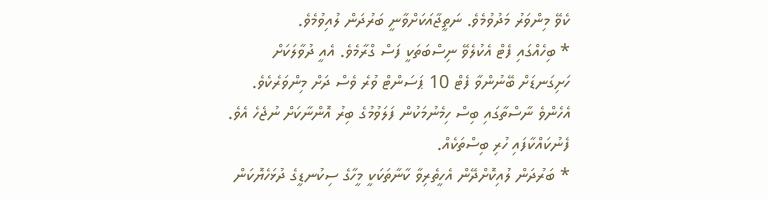ކެވޭ މިންވަރު މަދުވުމެވެ. ނަތީޖާއަކަށްވާނީ ބަރުދަން ލުއިވުމެވެ.
* ބިހެއްގައި ފެޓް އެކުލެވޭ ނިސްބަތަކީ ފަސް ގްރާމެވެ. އެއީ ދުވާލަކަށް ހަށިގަނޑަށް ބޭނުންވާ ފެޓް 10 ޕަސަންޓް ވުރެ ވެސް ދަށް މިންވަރެކެވެ. އެހެންވެ ނާސްތާގައި ބިސް ހިމެނުމަކުން ފަލަވުމުގެ ބިރު އޮންނާކަށް ނުޖެހެ އެވެ.
ފެނުކައްކާފައި ހުރި ބިސްތަކެއް.
* ބަރުދަން ލުއިކޮށްދޭން އެހީތެރިވާ ކާނާތަކަކީ މީހާގެ ސިކުނޑީގެ ދުޅަހެޔޮކަން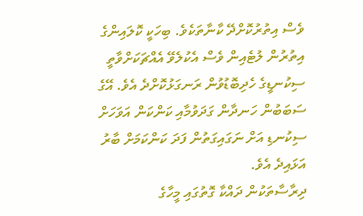ވެސް އިތުރުކޮށްދޭ ކާނާތަކެވެ. ބިހަކީ ކޮލައިންގެ އިތުރުން ލުޓެއިން ވެސް އެކުލެވޭ އެއްޗަކަށްވާތީ ސިކުނޑީގެ ހެދިބޮޑުވުން ރަނގަޅުކޮށްދެ އެވެ. އޭގެ ސަބަބުން ހަނދާން ގަދަވުމާއި ކަންކަން އަވަހަށް ސިކުނޑި އަށް ނަގައިގަތުން ފަދަ ކަންކަމަށް ބާރު އަޅައިދެ އެވެ.
ދިރާސާތަކުން ދައްކާ ގޮތުގައި މީހާގެ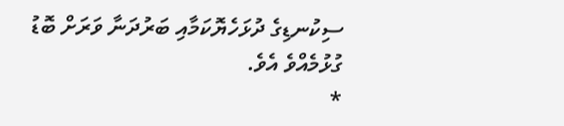ސިކުނޑިގެ ދުޅަހެޔޮކަމާއި ބަރުދަނާ ވަރަށް ބޮޑު ގުޅުމެއްވެ އެވެ.
*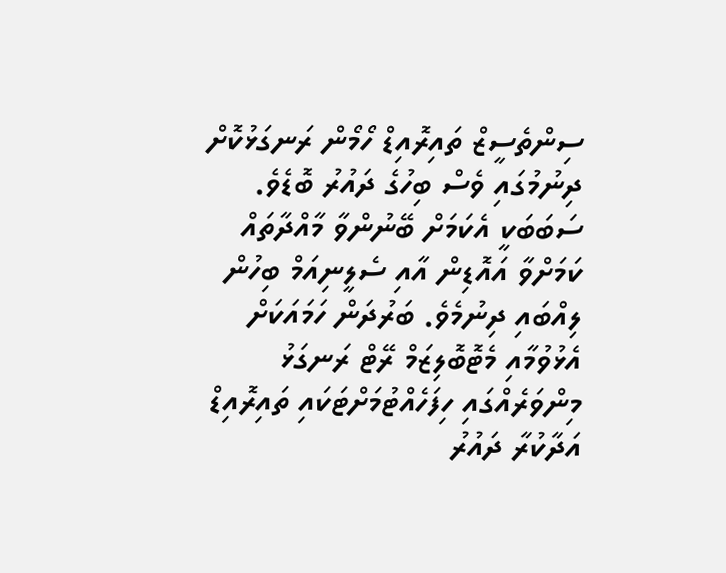ސިންތެސީޒް ތައިރޮއިޑް ހޯމޯން ރަނގަޅުކޮށް ދިނުމުގައި ވެސް ބިހުގެ ދައުރު ބޮޑެވެ. ސަބަބަކީ އެކަމަށް ބޭނުންވާ މާއްދާތައް ކަމަށްވާ އައޮޑިން އާއި ސެލީނިއަމް ބިހުން ލިއްބައި ދިނުމެވެ. ބަރުދަން ހަމައަކަށް އެޅުވުމާއި މެޓޮބޮލިޒަމް ރޭޓް ރަނގަޅު މިންވަރެއްގައި ހިފަހެއްޓުމަށްޓަކައި ތައިރޮއިޑް އަދާކުރާ ދައުރު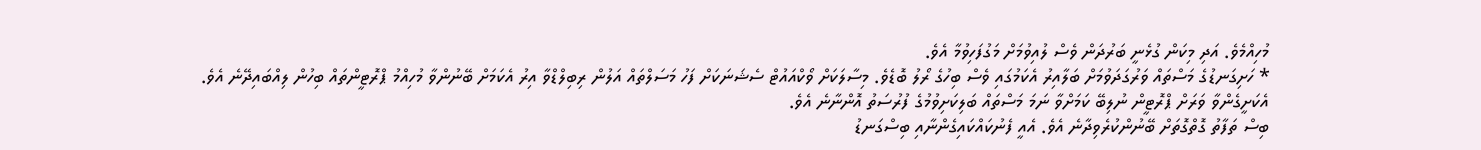މުހިއްމެވެ. އަދި މިކަން ގުޅެނީ ބަރުދަން ވެސް ލުއިވުމަށް މަގުފަހިވުމާ އެވެ.
* ހަށިގަނޑުގެ މަސްތައް ވަރުގަދަވުމަށް ބަލާއިރު އެކަމުގައި ވެސް ބިހުގެ ރޯލު ބޮޑެވެ. މިސާލަކަށް ވޯކްއައުޓް ސެޝަނަކަށް ފަހު މަސަލްތައް އަލުން ރިބިލްޑްވާ އިރު އެކަމަށް ބޭނުންވާ މުހިއްމު ޕްރޮޓީންތައް ބިހުން ލިއްބައިދޭނެ އެވެ. އެކަށީގެންވާ ވަރަށް ޕްރޮޓީން ނުލިބޭ ކަމަށްވާ ނަމަ މަސްތައް ބަލިކަށިވުމުގެ ފުރުސަތު އޮންނާނެ އެވެ.
ބިސް ތަފާތު ގޮތްގޮތަށް ބޭނުންކުރެވިދާނެ އެވެ. އެއީ ފެނުކައްކައިގެންނާއި ބިސްގަނޑު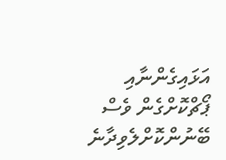އަޅައިގެންނާއި ޕޯޗްކޮށްގެން ވެސް ބޭނުންކޮށްލެވިދާނެ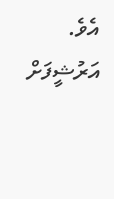އެވެ.
އަރުޝީފަށް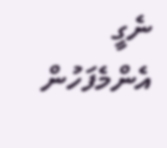ނެގީ
އެންމެފަހުން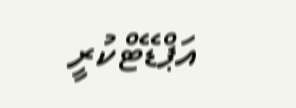އަޕްޑޭޓްކުރީ